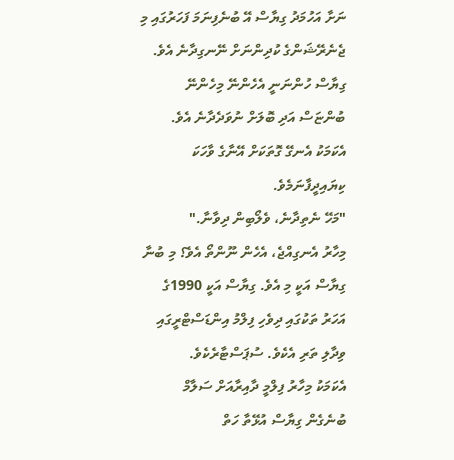ނަށާ އަހުމަދު ގިޔާސް އޭ ބުނެފިނަމަ ފަހަރުގައި މި ޖެނެރޭޝަންގެ ކުދިންނަށް ނޭނގިދާނެ އެވެ. ގިޔާސް ހުންނަނީ އެހެންނޭ މިހެންނޭ ބުންޏަސް އަދި ބޮލަށް ނުވަދެދާނެ އެވެ. އެކަމަކު އެނގޭ ގޮތަކަށް އޭނާގެ ވާހަކަ ކިޔައިދީފާނަމެވެ.
"މަހޭ ނެތިދާނެ، ވެލޯބިން ދިވާނާ."
މިހާރު އެނގިއްޖެ، އެހެން ނޫންތޯ އެވެ؟ މި ބުނާ ގިޔާސް އަކީ މި އެވެ. ގިޔާސް އަކީ 1990ގެ އަހަރު ތަކުގައި ދިވެހި ފިލްމު އިންޑަސްޓްރީގައި ވިދާލި ތަރި އެކެވެ. ސުޕަސްޓާރެކެވެ.
އެކަމަކު މިހާރު ފިލްމީ ދާއިރާއަށް ސަލާމް ބުނެގެން ގިޔާސް އުޅޭތާ ހަތް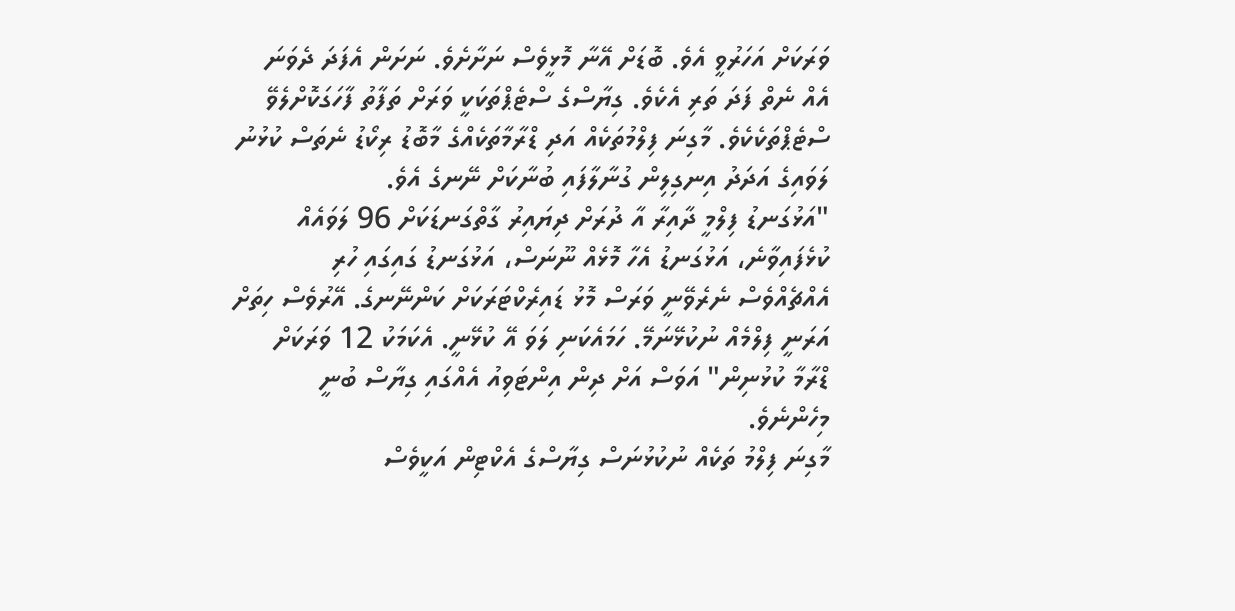ވަރަކަށް އަހަރުވީ އެވެ. ބޮޑަށް އޭނާ މޮޅީވެސް ނަށާށެވެ. ނަށަން އެފަދަ ދެވަނަ އެއް ނެތް ފަދަ ތަރި އެކެވެ. ގިޔާސްގެ ސްޓެޕްތަކަކީ ވަރަށް ތަފާތު ފާހަގަކޮށްލެވޭ ސްޓެޕްތަކެކެވެ. މާގިނަ ފިލްމުތަކެއް އަދި ޑްރާމާތަކެއްގެ މާބޮޑު ރިކޯޑު ނެތަސް ކުޅުނު ލަވައިގެ އަދަދު އިނގިލިން ގުނާލާފައި ބުނާކަށް ނޭނގެ އެވެ.
"އަޅުގަނޑު ފިލްމީ ދާއިރާ އާ ދުރަށް ދިޔައިރު ގާތްގަނޑަކަށް 96 ލަވައެއް ކުޅެފައިވާނެ، އަޅުގަނޑު އެހާ މޮޅެއް ނޫނަސް، އަޅުގަނޑު ގައިގައި ހުރި އެއްޗެއްވެސް ނެރެވޭނީ ވަރަސް މޮޅު ޑައިރެކްޓަރަކަށް ކަންނޭނގެ. އޭރުވެސް ހިތަށް އަރަނީ ފިލްމެއް ނުކުޅޭނަމޭ. ހަމައެކަނި ލަވަ އޭ ކުޅޭނީ. އެކަމަކު 12 ވަރަކަށް ޑްރާމާ ކުޅުނިން" އަވަސް އަށް ދިން އިންޓަވިއު އެއްގައި ގިޔާސް ބުނީ މިހެންނެވެ.
މާގިނަ ފިލްމު ތަކެއް ނުކުޅުނަސް ގިޔާސްގެ އެކްޓިން އަކީވެސް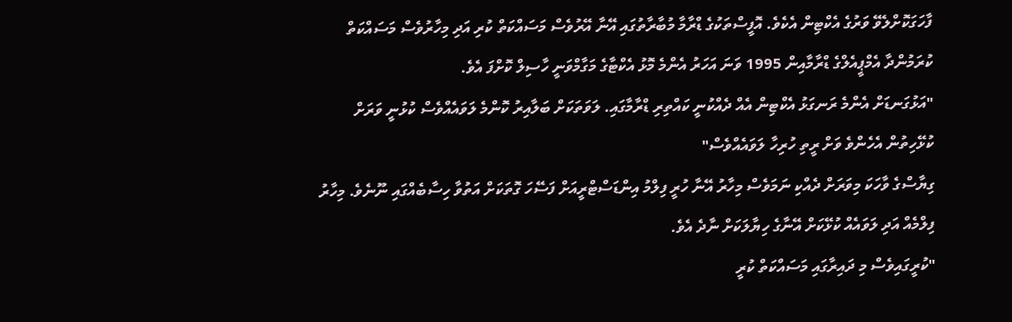ފާހަގަކޮށްލެވޭ ވަރުގެ އެކްޓިން އެކެވެ. އޮފީސްތަކުގެ ޑްރާމާ މުބާރާތުގައި އޭނާ އޭރުވެސް މަސައްކަތް ކުރި އަދި މިހާރުވެސް މަސައްކަތް ކުރަމުންދާ އެމްޕީއެލްގެ ޑްރާމާއިން 1995 ވަނަ އަހަރު އެންމެ މޮޅު އެކްޓާގެ މަގާމްވަނީ ހާސިލް ކޮށްފަ އެވެ.
"އަޅުގަނޑަށް އެންމެ ރަނގަޅު އެކްޓިން އެއް ދެއްކުނީ ކައްތިރި ޑްރާމާގައި. ލަވަތަކަށް ބަލާއިރު ކޮންމެ ލަވައެއްވެސް ކުޅުނީ ވަރަށް ކުޅޭހިތުން އެހެންވެ ވަށް ރީތި ހުރިހާ ލަވައެއްވެސް"
ގިޔާސްގެ ވާހަކަ މިވަރަށް ދެއްކި ނަމަވެސް މިހާރު އޭނާ ހުރީ ފިލްމު އިންޑަސްޓްރީއަށް ފަސޭހަ ގޮތަކަށް އަތުވާ ހިސާބެއްގައި ނޫނެވެ. މިހާރު ފިލްމެއް އަދި ލަވައެއް ކުޅޭކަށް އޭނާގެ ހިޔާލަކަށް ނާދެ އެވެ.
"ކުރީގައިވެސް މި ދައިރާގައި މަސައްކަތް ކުރީ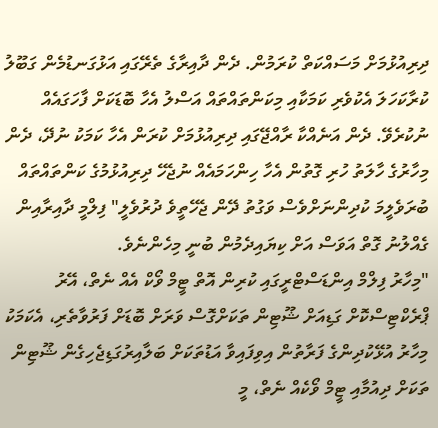ދިރިއުޅުމަށް މަސައްކަތް ކުރަމުން. ދެން ދާއިރާގެ ތެރޭގައި އަޅުގަނޑުމެން ގަބޫލު ކުރާކަހަލަ އެކުވެރި ކަމަކާއި މިކަންތައްތައް އަސްލު އެހާ ބޮޑަކަށް ފާހަގައެއް ނުކުރެވޭ. ދެން އަނެއްކާ ރާއްޖޭގައި ދިރިއުޅުމަށް ކުރަން އެހާ ކަމަކު ނުދޭ، ދެން މިހާރުގެ ހާލަތު ހުރި ގޮތުން އެހާ ހިންހަމައެއް ނުޖެހޭ ދިރިއުޅުމުގެ ކަންތައްތައް ބުރަވެލީމަ ކުދިންނަށްވެސް ވަގުތު ދޭން ޖެހޭތީވެ ދުރުވެލީ" ފިލްމީ ދާއިރާއިން ގެއްލުނު ގޮތް އަވަސް އަށް ކިޔައިދެމުން ބުނީ މިހެންނެވެ.
"މިހާރު ފިލްމް އިންޑަސްޓްރީގައި ކުރިން އޮތް ޓީމް ވޯކް އެއް ނެތް، އޭރު ޕްރެކްޓިސްކޮށް ގަޑިއަށް ޝޫޓިން ތަކަށްގޮސް ވަރަށް ބޮޑަށް ފަރުވާތެރި، އެކަމަކު މިހާރު އުޅޭކުދިންގެ ފަރާތުން އިވިފައިވާ އަޑުތަކަށް ބަލާއިރުގަޑިޖެހިގެން ޝޫޓިން ތަކަށް ދިއުމާއި ޓީމް ވޯކެއް ނެތް، މީ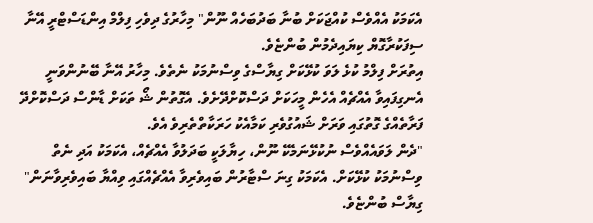އެކަމަކު އެއްވެސް ކުއްޖަކަށް ބުނާ ބަދުބަހެއް ނޫން" މިހާރުގެ ދިވެހި ފިލްމް އިންޑަސްޓްރީ އޭނާ ސިފަކުރާގޮޔް ކިޔައިދެމުން ބުންޏެވެ.
އިތުރަށް ފިލްމު ކުޅެ ލަވަ ކުޅޭކަށް ގިޔާސްގެ ވިސްނުމަކު ނެތެވެ. މިހާރު އޭނާ ބޭނުންވަނީ އެނގިފައިވާ އެއްޗެއް އެހެން މީހަކަށް ދަސްކޮށްދޭށެވެ. އެގޮތުން ޝޯ ތަކަށް ޑާންސް ދަސްކޮށްދޭ ފަރާތެއްގެ ގޮތުގައި ވަރަށް ޝައުގުވެރި ކަމާއެކު ހަރަކާތްތެރިވެ އެވެ.
"ދެން ލަވައެއްވެސް ނުކުޅޭނަމެކޭ ނޫން، ހިޔާލަކީ ބަދަލުވާ އެއްޗެއް، އެކަމަކު އަދި ނެތް ވިސްނުމަކު ކުޅޭކަށް. އެކަމަކު ގިނަ ސްޓާރުން ބައިވެރިވާ އެއްޗެއްގައި ވިއްޔާ ބައިވެރިވާނަން" ގިޔާސް ބުންޏެވެ.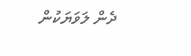ދެން ލަވަޔަކުން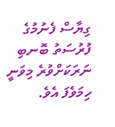ގިޔާސް ފެނުމުގެ ފުރުސަތު ބޮނބި ނަރަކަށްވުރެ މިވަނީ ހިމަވެފަ އެވެ.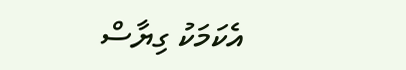އެކަމަކު ގިޔާސް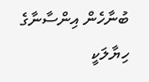ބުނާހެން އިންސާނާގެ ހިޔާލަކީ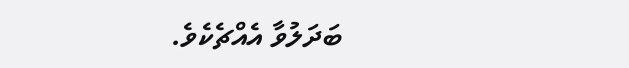ބަދަލުވާ އެއްޗެކެވެ.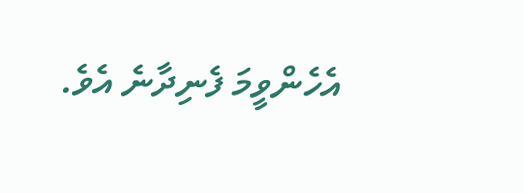އެހެންވީމަ ފެނިދާނެ އެވެ.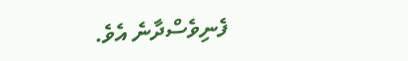ފެނިވެސްދާނެ އެވެ.